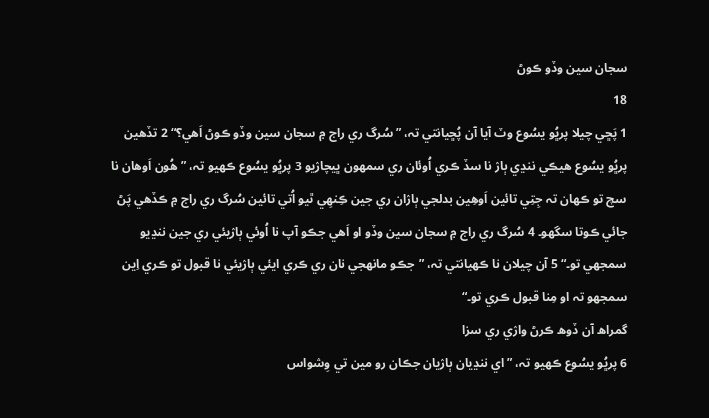سجان سين وڏو ڪوڻ
18
1 پَڇي چيلا پرڀُو يسُوع وٽ آيا آن پُڇيانتي تہ، ”سُرگ ري راج ۾ سجان سين وڏو ڪوڻ اَھي؟“ 2 تڏھين پرڀُو يسُوع ھيڪي ننڍي ٻاۯ نا سڏ ڪري اُوئان ري سمھون ڀيچاۯيو 3 پرڀُو يسُوع ڪھيو تہ، ”ھُون اَوھان نا سچ تو ڪھان تہ جِتِي تائين اَوھِين بدلجي ٻاۯان ري جين ڪِنھِي ٿيو اُتي تائين سُرگ ري راج ۾ ڪڏھي پَڻ جائي ڪوتا سگھو۔ 4 سُرگ ري راج ۾ سجان سين وڏو او اَھي جڪو آپ نا اُوئي ٻاۯيئي ري جين ننڍيو سمجھي تو۔“ 5 آن چيلان نا ڪھيانتي تہ، ”جڪو مانھجي نان ري ڪري ايئي ٻاۯيئي نا قبول تو ڪري اِين سمجھو تہ او مِنا قبول ڪري تو۔“
گمراھ آن ڏوھ ڪرڻ واۯي ري سزا
6 پرڀُو يسُوع ڪھيو تہ، ”اي ننڍيان ٻاۯيان جڪان رو مين تي وِشواس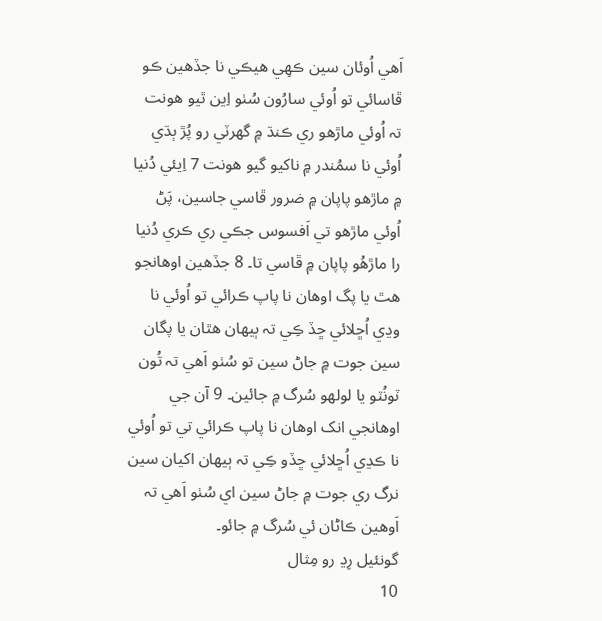اَھي اُوئان سين ڪهِي ھيڪي نا جڏھين ڪو ڦاسائي تو اُوئي سارُون سُٺو اِين ٿيو ھونت تہ اُوئي ماڙهو ري ڪنڌ ۾ گھرٽي رو پُڙ ٻڌي اُوئي نا سمُندر ۾ ناکيو گيو ھونت 7 اِيئي دُنيا ۾ ماڙهو پاپان ۾ ضرور ڦاسي جاسين، پَڻ اُوئي ماڙهو تي اَفسوس جڪي ري ڪري دُنيا را ماڙھُو پاپان ۾ ڦاسي تا۔ 8 جڏھين اوهانجو ھٿ يا پگ اوھان نا پاپ ڪرائي تو اُوئي نا وڍي اُڇلائي ڇڏ ڪِي تہ ٻيھان ھٿان يا پگان سين جوت ۾ جاڻ سين تو سُٺو اَھي تہ تُون ٽونُٽو يا لولهو سُرگ ۾ جائين۔ 9 آن جي اوهانجي انک اوھان نا پاپ ڪرائي تي تو اُوئي نا ڪڍي اُڇلائي ڇڏو ڪِي تہ ٻيھان اکيان سين نرگ ري جوت ۾ جاڻ سين اي سُٺو اَھي تہ اَوهين ڪاڻان ئي سُرگ ۾ جائو۔
گونئيل رِڍ رو مِثال
10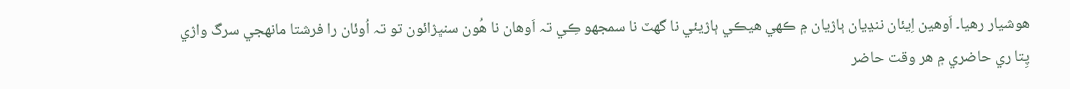ھوشيار رهيا۔ اَوهين اِيئان ننڍيان ٻاۯيان ۾ ڪھي ھيڪي ٻاۯيئي نا گھٽ نا سمجھو ڪِي تہ اَوھان نا ھُون سنڀۯائون تو تہ اُوئان را فرشتا مانھجي سرگ واۯي پِتا ري حاضري ۾ ھر وقت حاضر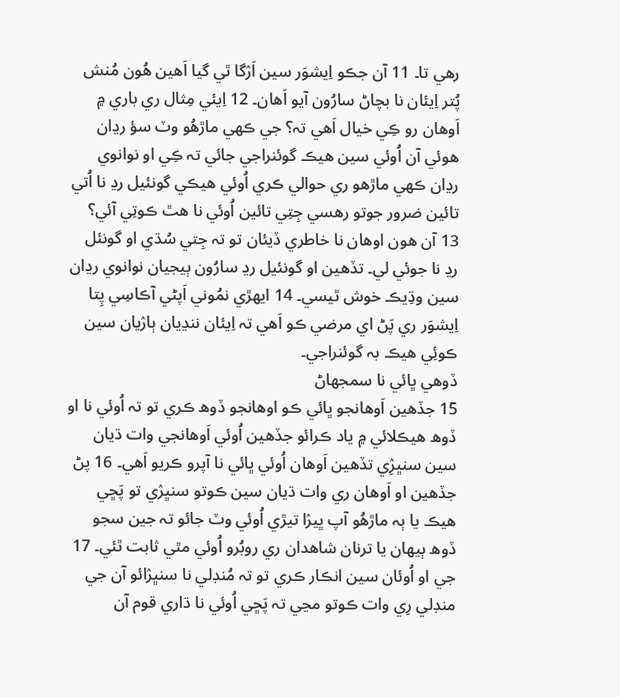رھي تا۔ 11 آن جڪو اِيشوَر سين اَۯگا ٿي گيا اَھين ھُون مُنش پُتر اِيئان نا بچاڻ سارُون آيو اَھان۔ 12 اِيئي مِثال ري باري ۾ اَوھان رو ڪِي خيال اَھي تہ؟ جي ڪھي ماڙھُو وٽ سؤ رڍان ھوئي آن اُوئي سين ھيڪ گوئنراجي جائي تہ ڪِي او نوانوي رڍان ڪھي ماڙهو ري حوالي ڪري اُوئي ھيڪي گونئيل رڍ نا اُتي تائين ضرور جوتو رھسي جِتِي تائين اُوئي نا ھٿ ڪوتِي آئي؟ 13 آن هون اوھان نا خاطري ڏيئان تو تہ جِتي سُڌي او گونئل رڍ نا جوئي لي۔ تڏھين او گونئيل رڍ سارُون ٻيجيان نوانوي رڍان سين وڌِيڪ خوش ٿيسي۔ 14 ايھڙي نمُوني اَپڻي آڪاسِي پِتا اِيشوَر ري پَڻ اي مرضي ڪو اَھي تہ اِيئان ننڍيان ٻاۯيان سين ڪوئِي ھيڪ بہ گوئنراجي۔
ڏوھي ڀائي نا سمجھاڻ
15 جڏھين اَوھانجو ڀائي ڪو اوهانجو ڏوھ ڪري تو تہ اُوئي نا او ڏوھ ھيڪلائي ۾ ياد ڪرائو جڏھين اُوئي اَوھانجي وات ڌيان سين سنڀۯِي تڏھين اَوھان اُوئي ڀائي نا آپرو ڪريو اَھي۔ 16 پڻ جڏھين او اَوھان ري وات ڌيان سين ڪوتو سنڀۯي تو پَڇي ھيڪ يا ٻہ ماڙھُو آپ ڀيۯا تيڙي اُوئي وٽ جائو تہ جين سجو ڏوھ ٻيھان يا ترنان شاھدان ري روبُرو اُوئي مٿي ثابت ٿئي۔ 17 جي او اُوئان سين انڪار ڪري تو تہ مُنڊلي نا سنڀۯائو آن جي منڊلي رِي وات ڪوتو مڃي تہ پَڇي اُوئي نا ڌاري قوم آن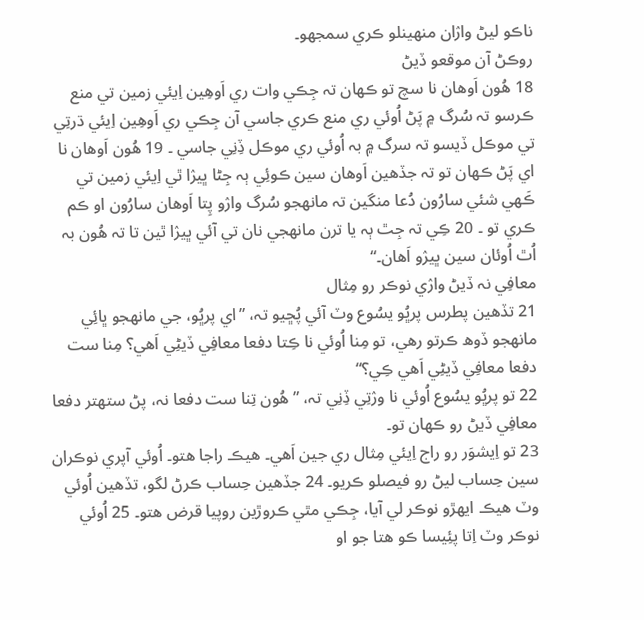ناڪو ليڻ واۯان منهينلو ڪري سمجھو۔
روڪڻ آن موقعو ڏيڻ
18 ھُون اَوھان نا سچ تو ڪھان تہ جِڪي وات ري اَوھِين اِيئي زمين تي منع ڪرسو تہ سُرگ ۾ پَڻ اُوئي ري منع ڪري جاسي آن جِڪي ري اَوھِين اِيئي ڌرتِي تي موڪل ڏيسو تہ سرگ ۾ بہ اُوئي ري موڪل ڏِنِي جاسي ۔ 19 ھُون اَوھان نا اي پَڻ ڪھان تو تہ جڏھين اَوھان سين ڪوئِي ٻہ جِڻا ڀيۯا ٿي اِيئي زمين تي ڪَهي شئي سارُون دُعا منگين تہ مانھجو سُرگ واۯو پِتا اَوھان سارُون او ڪم ڪري تو ۔ 20 ڪِي تہ جِٿ ٻہ يا ترن مانھجي نان تي آئي ڀيۯا ٿين تا تہ ھُون بہ اُٿ اُوئان سين ڀيۯو اَھان۔“
معافِي نہ ڏيڻ واۯي نوڪر رو مِثال
21 تڏھين پطرس پرڀُو يسُوع وٽ آئي پُڇيو تہ، ”اي پرڀُو، جي مانھجو ڀائِي مانھجو ڏوھ ڪرتو رھي، تو مِنا اُوئي نا ڪِتا دفعا معافِي ڏيڻِي اَھي؟ مِنا ست دفعا معافِي ڏيڻِي اَھي ڪِي؟“
22 تو پرڀُو يسُوع اُوئي نا وۯتِي ڏِنِي تہ، ”ھُون تِنا ست دفعا نہ، پڻ ستھتر دفعا معافِي ڏيڻ رو ڪھان تو۔
23 تو اِيشوَر رو راج اِيئي مِثال ري جين اَھي۔ ھيڪ راجا ھتو۔ اُوئي آپري نوڪران سين حِساب ليڻ رو فيصلو ڪريو۔ 24 جڏھين حِساب ڪرڻ لگو، تڏھين اُوئي وٽ ھيڪ ايھڙو نوڪر لي آيا، جِڪي مٿي ڪروڙين روپيا قرض ھتو۔ 25 اُوئي نوڪر وٽ اِتا پئِيسا ڪو ھتا جو او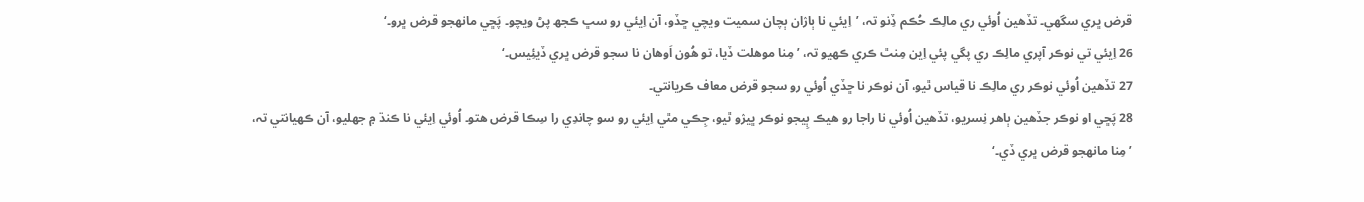قرض ڀري سگھي۔ تڏھين اُوئي ري مالِڪ حُڪم ڏِنو تہ، ’اِيئي نا ٻاۯان ٻچان سميت ويچي ڇڏو، آن اِيئي رو سڀ ڪجھ پڻ ويچو۔ پَڇي مانھجو قرض ڀرو۔‘
26 اِيئي تي نوڪر آپري مالِڪ ري پگي پئي اِين مِنٿ ڪري ڪھيو تہ، ’مِنا موھلت ڏيا، تو ھُون اَوھان نا سجو قرض ڀري ڏيئِيس۔‘
27 تڏھين اُوئي نوڪر ري مالِڪ نا قياس ٿيو، آن نوڪر نا ڇڏي اُوئي رو سجو قرض معاف ڪريانتي۔
28 پَڇي او نوڪر جڏھين ٻاھر نِسريو، تڏھين اُوئي نا راجا رو ھيڪ ٻِيجو نوڪر ڀيۯو ٿيو، جِڪي مٿي اِيئي رو سو چاندِي را سِڪا قرض ھتو۔ اُوئي اِيئي نا ڪنڌ ۾ جھليو، آن ڪھيانتي تہ، ’مِنا مانھجو قرض ڀري ڏي۔‘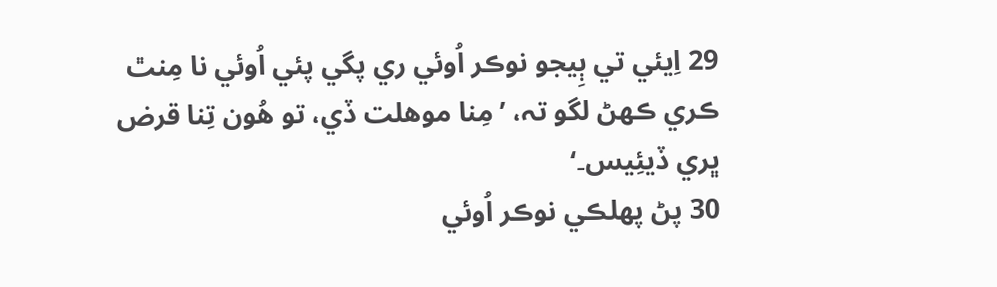29 اِيئي تي ٻِيجو نوڪر اُوئي ري پگي پئي اُوئي نا مِنٿ ڪري ڪھڻ لگو تہ، ’مِنا موھلت ڏي، تو ھُون تِنا قرض ڀري ڏيئِيس۔‘
30 پڻ پھلڪي نوڪر اُوئي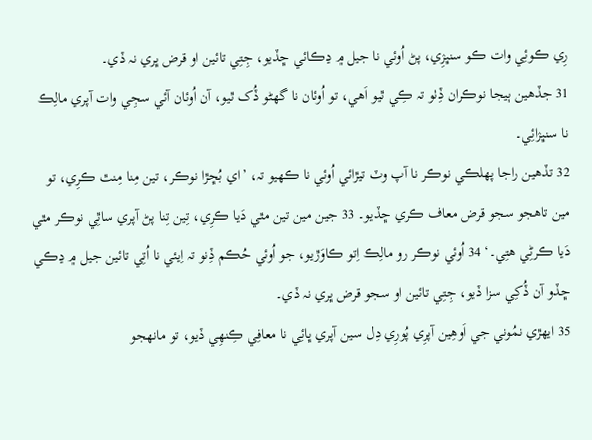رِي ڪوئِي وات ڪو سنڀۯِي، پڻ اُوئي نا جيل ۾ ڍڪائي ڇڏيو، جِتِي تائين او قرض ڀري نہ ڏي۔
31 جڏھين ٻيجا نوڪران ڏِٺو تہ ڪِي ٿيو اَھي، تو اُوئان نا گھڻو ڏُک ٿيو، آن اُوئان آئي سجِي وات آپري مالِڪ نا سنڀۯائِي۔
32 تڏھين راجا پھلڪي نوڪر نا آپ وٽ تيڙائي اُوئي نا ڪھيو تہ، ’اي بُڇڙا نوڪر، تين مِنا مِنٿ ڪرِي، تو مين تاھجو سجو قرض معاف ڪري ڇڏيو۔ 33 جين مين تين مٿي دَيا ڪرِي، تِين تِنا پڻ آپري ساٿِي نوڪر مٿي دَيا ڪرڻِي ھتِي۔‘ 34 اُوئي نوڪر رو مالِڪ اِتو ڪاوَڙيو، جو اُوئي حُڪم ڏِنو تہ اِيئي نا اُتِي تائين جيل ۾ ڍڪي ڇڏو آن ڏُکِي سزا ڏيو، جِتِي تائين او سجو قرض ڀري نہ ڏي۔
35 ايھڙي نمُوني جي اَوھِين آپرِي پُورِي دِل سين آپري ڀائِي نا معافِي ڪِنھِي ڏيو، تو مانھجو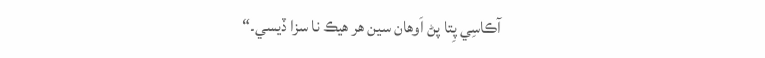آڪاسِي پِتا پڻ اَوھان سين ھر ھيڪ نا سزا ڏيسي۔“